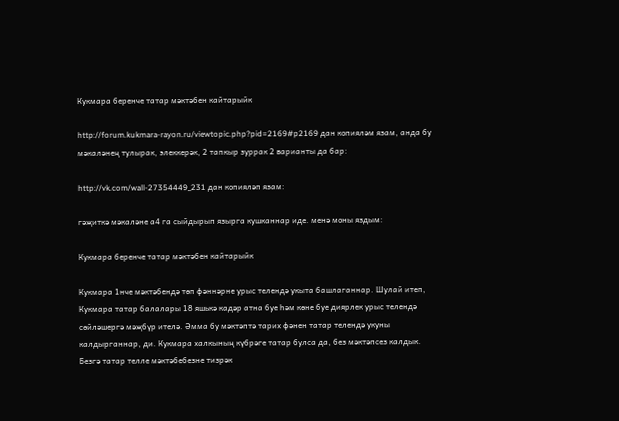Кукмара беренче татар мәктәбен кайтарыйк

http://forum.kukmara-rayon.ru/viewtopic.php?pid=2169#p2169 дан копияләм язам, анда бу мәкаләнең тулырак, элеккерәк, 2 тапкыр зуррак 2 варианты да бар:

http://vk.com/wall-27354449_231 дан копияләп язам:

гәҗиткә мәкаләне а4 га сыйдырып язырга кушканнар иде. менә моны яздым:

Кукмара беренче татар мәктәбен кайтарыйк

Кукмара 1нче мәктәбендә төп фәннәрне урыс телендә укыта башлаганнар. Шулай итеп, Кукмара татар балалары 18 яшькә кадәр атна буе һәм көне буе диярлек урыс телендә сөйләшергә мәҗбүр ителә. Әмма бу мәктәптә тарих фәнен татар телендә укуны калдырганнар, ди. Кукмара халкының күбрәге татар булса да, без мәктәпсез калдык. Безгә татар телле мәктәбебезне тизрәк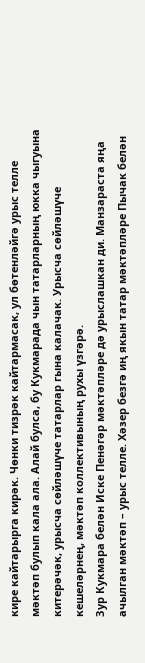кире кайтарырга кирәк. Чөнки тизрәк кайтармасак, ул бөтенләйгә урыс телле мәктәп булып кала ала. Алай булса, бу Кукмарада чын татарларның юкка чыгуына китерәчәк, урысча сөйләшүче татарлар гына калачак. Урысча сөйләшүче кешеләрнең, мәктәп коллективының рухы үзгәрә.
Зур Кукмара белән Иске Пенәгәр мәктәпләре дә урыслашкан ди. Манзараста яңа ачылган мәктәп – урыс телле. Хәзер безгә иң якын татар мәктәпләре Пычак белән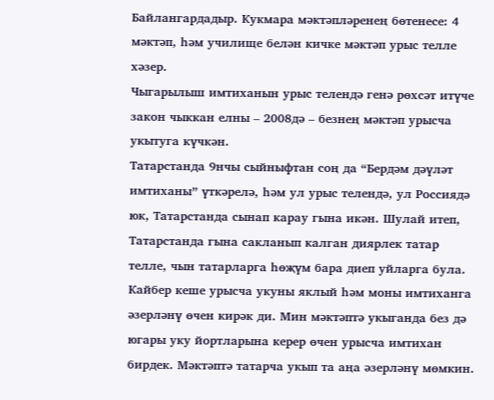Байлангардадыр. Кукмара мәктәпләренең бөтенесе: 4 мәктәп, һәм училище белән кичке мәктәп урыс телле хәзер.
Чыгарылыш имтиханын урыс телендә генә рөхсәт итүче закон чыккан елны – 2008дә – безнең мәктәп урысча укытуга күчкән.
Татарстанда 9нчы сыйныфтан соң да “Бердәм дәүләт имтиханы” үткәрелә, һәм ул урыс телендә, ул Россиядә юк, Татарстанда сынап карау гына икән. Шулай итеп, Татарстанда гына сакланып калган диярлек татар телле, чын татарларга һөҗүм бара диеп уйларга була.
Кайбер кеше урысча укуны яклый һәм моны имтиханга әзерләнү өчен кирәк ди. Мин мәктәптә укыганда без дә югары уку йортларына керер өчен урысча имтихан бирдек. Мәктәптә татарча укып та аңа әзерләнү мөмкин.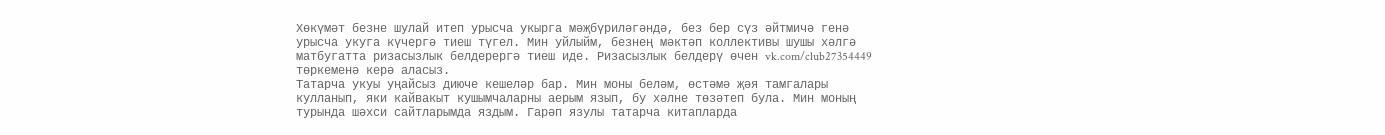Хөкүмәт безне шулай итеп урысча укырга мәҗбүриләгәндә, без бер сүз әйтмичә генә урысча укуга күчергә тиеш түгел. Мин уйлыйм, безнең мәктәп коллективы шушы хәлгә матбугатта ризасызлык белдерергә тиеш иде. Ризасызлык белдерү өчен vk.com/club27354449 төркеменә керә аласыз.
Татарча укуы уңайсыз диюче кешеләр бар. Мин моны беләм, өстәмә җәя тамгалары кулланып, яки кайвакыт кушымчаларны аерым язып, бу хәлне төзәтеп була. Мин моның турында шәхси сайтларымда яздым. Гарәп язулы татарча китапларда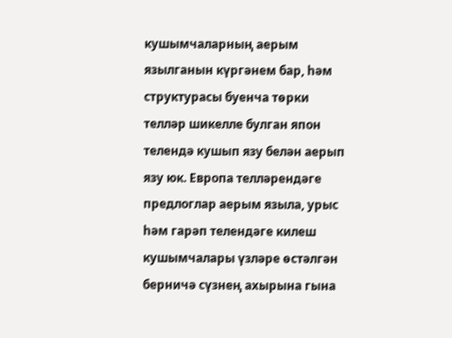кушымчаларның аерым язылганын күргәнем бар, һәм структурасы буенча төрки телләр шикелле булган япон телендә кушып язу белән аерып язу юк. Европа телләрендәге предлоглар аерым языла, урыс һәм гарәп телендәге килеш кушымчалары үзләре өстәлгән берничә сүзнең ахырына гына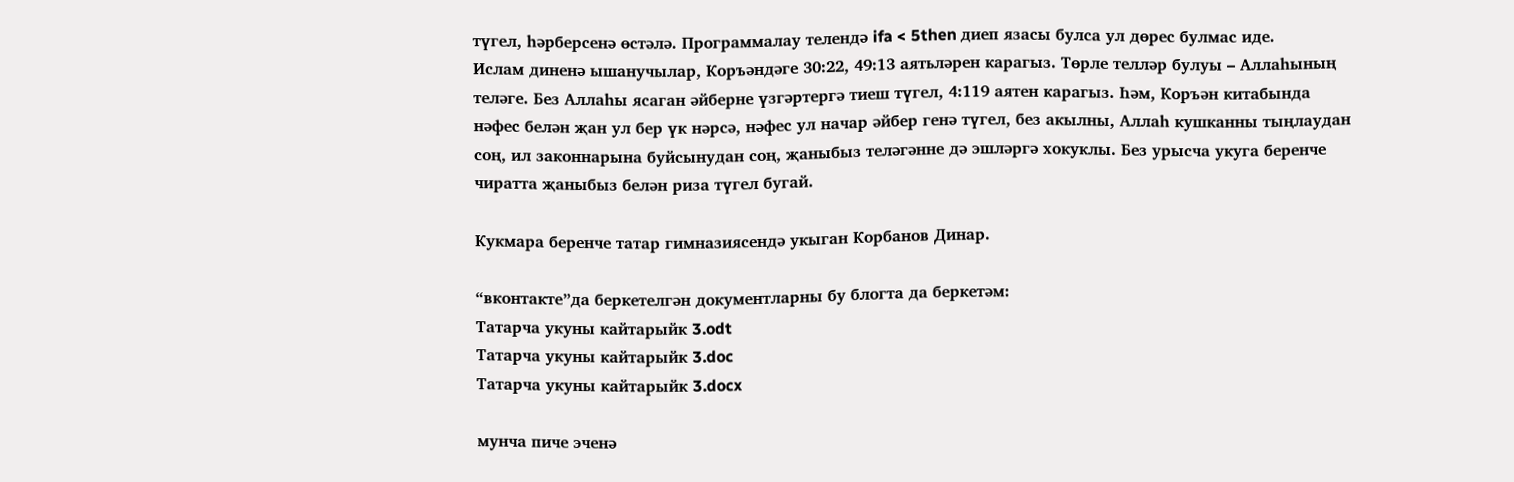түгел, һәрберсенә өстәлә. Программалау телендә ifa < 5then диеп язасы булса ул дөрес булмас иде.
Ислам диненә ышанучылар, Коръәндәге 30:22, 49:13 аятьләрен карагыз. Төрле телләр булуы – Аллаһының теләге. Без Аллаһы ясаган әйберне үзгәртергә тиеш түгел, 4:119 аятен карагыз. Һәм, Коръән китабында нәфес белән җан ул бер үк нәрсә, нәфес ул начар әйбер генә түгел, без акылны, Аллаһ кушканны тыңлаудан соң, ил законнарына буйсынудан соң, җаныбыз теләгәнне дә эшләргә хокуклы. Без урысча укуга беренче чиратта җаныбыз белән риза түгел бугай.

Кукмара беренче татар гимназиясендә укыган Корбанов Динар.

“вконтакте”да беркетелгән документларны бу блогта да беркетәм:
Татарча укуны кайтарыйк 3.odt
Татарча укуны кайтарыйк 3.doc
Татарча укуны кайтарыйк 3.docx

мунча пиче эченә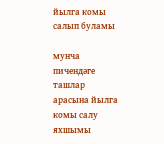йылга комы салып буламы

мунча пичендәге ташлар арасына йылга комы салу яхшымы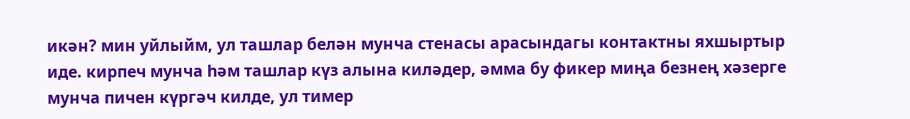икән? мин уйлыйм, ул ташлар белән мунча стенасы арасындагы контактны яхшыртыр иде. кирпеч мунча һәм ташлар күз алына киләдер, әмма бу фикер миңа безнең хәзерге мунча пичен күргәч килде, ул тимер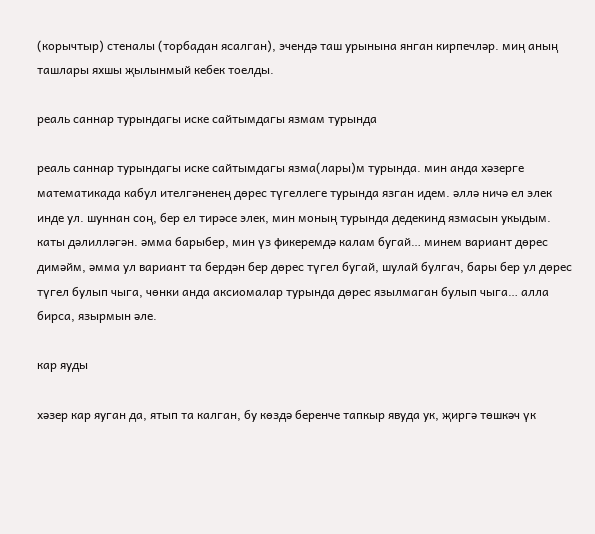(корычтыр) стеналы (торбадан ясалган), эчендә таш урынына янган кирпечләр. миң аның ташлары яхшы җылынмый кебек тоелды.

реаль саннар турындагы иске сайтымдагы язмам турында

реаль саннар турындагы иске сайтымдагы язма(лары)м турында. мин анда хәзерге математикада кабул ителгәненең дөрес түгеллеге турында язган идем. әллә ничә ел элек инде ул. шуннан соң, бер ел тирәсе элек, мин моның турында дедекинд язмасын укыдым. каты дәлилләгән. әмма барыбер, мин үз фикеремдә калам бугай… минем вариант дөрес димәйм, әмма ул вариант та бердән бер дөрес түгел бугай, шулай булгач, бары бер ул дөрес түгел булып чыга, чөнки анда аксиомалар турында дөрес язылмаган булып чыга… алла бирса, язырмын әле.

кар яуды

хәзер кар яуган да, ятып та калган, бу көздә беренче тапкыр явуда ук, җиргә төшкәч үк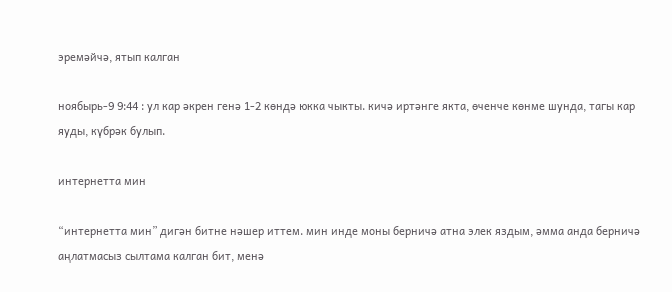эремәйчә, ятып калган

ноябырь-9 9:44 : ул кар әкрен генә 1-2 көндә юкка чыкты. кичә иртәнге якта, өченче көнме шунда, тагы кар яуды, күбрәк булып.

интернетта мин

“интернетта мин” дигән битне нәшер иттем. мин инде моны берничә атна элек яздым, әмма анда берничә аңлатмасыз сылтама калган бит, менә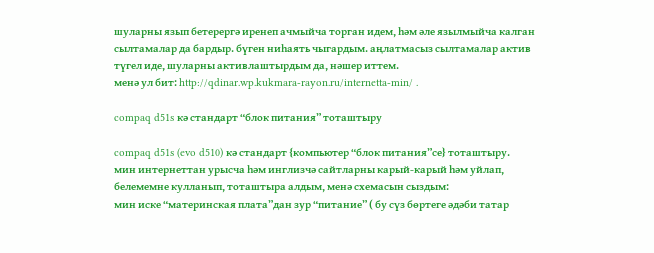шуларны язып бетерергә иренеп ачмыйча торган идем, һәм әле язылмыйча калган сылтамалар да бардыр. бүген ниһаять чыгардым. аңлатмасыз сылтамалар актив түгел иде, шуларны активлаштырдым да, нәшер иттем.
менә ул бит: http://qdinar.wp.kukmara-rayon.ru/internetta-min/ .

compaq d51s кә стандарт “блок питания” тоташтыру

compaq d51s (evo d510) кә стандарт {компьютер “блок питания”се} тоташтыру.
мин интернеттан урысча һәм инглизчә сайтларны карый-карый һәм уйлап, белемемне кулланып, тоташтыра алдым, менә схемасын сыздым:
мин иске “материнская плата”дан зур “питание” ( бу сүз бөртеге әдәби татар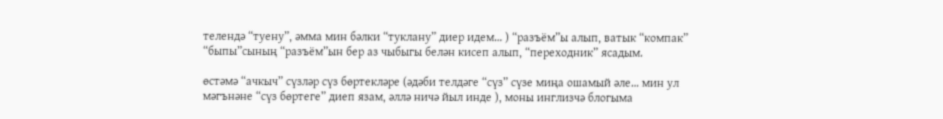телендә “туену”, әмма мин бәлки “туклану” диер идем… ) “разъём”ы алып, ватык “компак” “быпы”сының “разъём”ын бер аз чыбыгы белән кисеп алып, “переходник” ясадым.

өстәмә “ачкыч” сүзләр сүз бөртекләре (әдәби телдәге “сүз” сүзе миңа ошамый әле… мин ул мәгънәне “сүз бөртеге” диеп язам, әллә ничә йыл инде ), моны инглизчә блогыма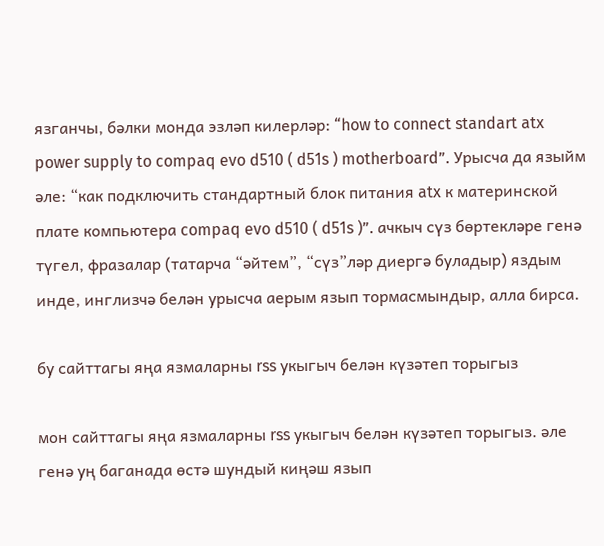язганчы, бәлки монда эзләп килерләр: “how to connect standart atx power supply to compaq evo d510 ( d51s ) motherboard”. Урысча да языйм әле: “как подключить стандартный блок питания atx к материнской плате компьютера compaq evo d510 ( d51s )”. ачкыч сүз бөртекләре генә түгел, фразалар (татарча “әйтем”, “сүз”ләр диергә буладыр) яздым инде, инглизчә белән урысча аерым язып тормасмындыр, алла бирса.

бу сайттагы яңа язмаларны rss укыгыч белән күзәтеп торыгыз

мон сайттагы яңа язмаларны rss укыгыч белән күзәтеп торыгыз. әле генә уң баганада өстә шундый киңәш язып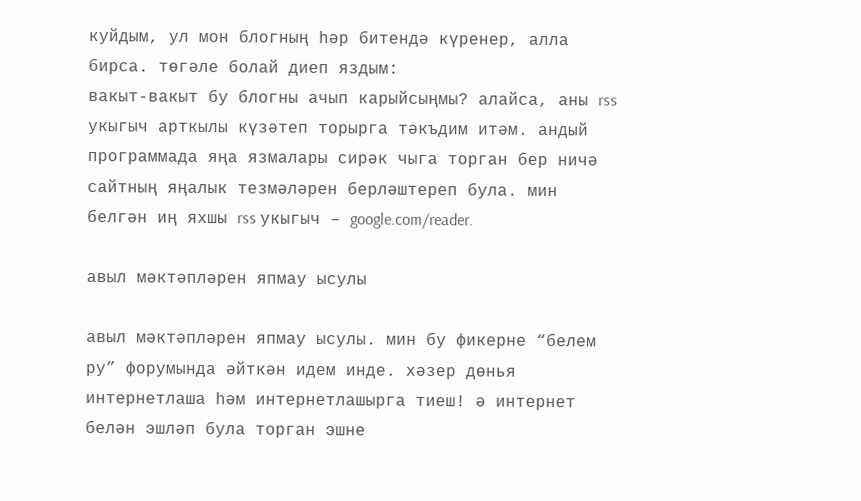куйдым, ул мон блогның һәр битендә күренер, алла бирса. төгәле болай диеп яздым:
вакыт-вакыт бу блогны ачып карыйсыңмы? алайса, аны rss укыгыч арткылы күзәтеп торырга тәкъдим итәм. андый программада яңа язмалары сирәк чыга торган бер ничә сайтның яңалык тезмәләрен берләштереп була. мин белгән иң яхшы rss укыгыч – google.com/reader.

авыл мәктәпләрен япмау ысулы

авыл мәктәпләрен япмау ысулы. мин бу фикерне “белем ру” форумында әйткән идем инде. хәзер дөнья интернетлаша һәм интернетлашырга тиеш! ә интернет белән эшләп була торган эшне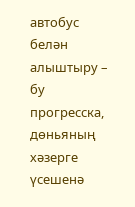автобус белән алыштыру – бу прогресска, дөньяның хәзерге үсешенә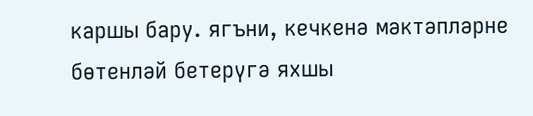каршы бару. ягъни, кечкенә мәктәпләрне бөтенләй бетерүгә яхшы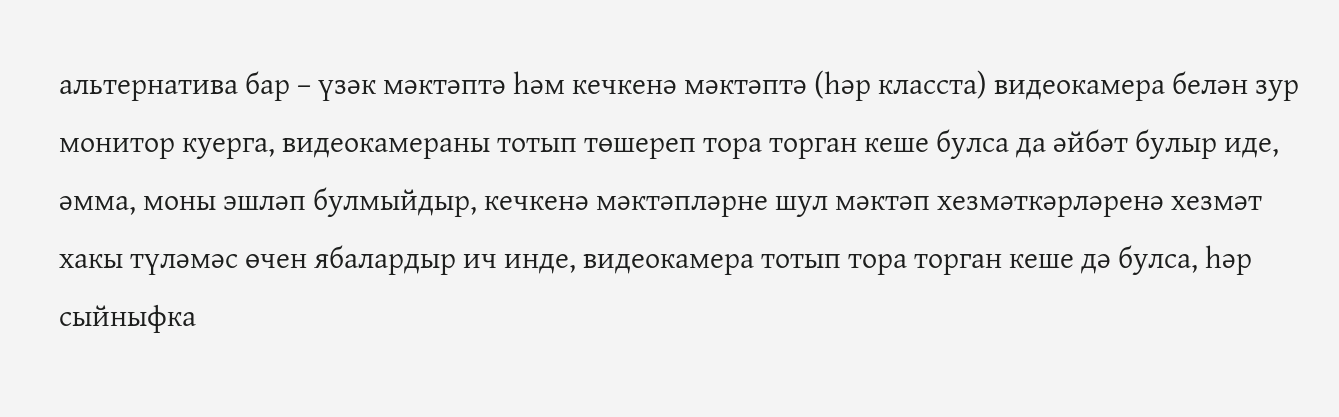альтернатива бар – үзәк мәктәптә һәм кечкенә мәктәптә (һәр класста) видеокамера белән зур монитор куерга, видеокамераны тотып төшереп тора торган кеше булса да әйбәт булыр иде, әмма, моны эшләп булмыйдыр, кечкенә мәктәпләрне шул мәктәп хезмәткәрләренә хезмәт хакы түләмәс өчен ябалардыр ич инде, видеокамера тотып тора торган кеше дә булса, һәр сыйныфка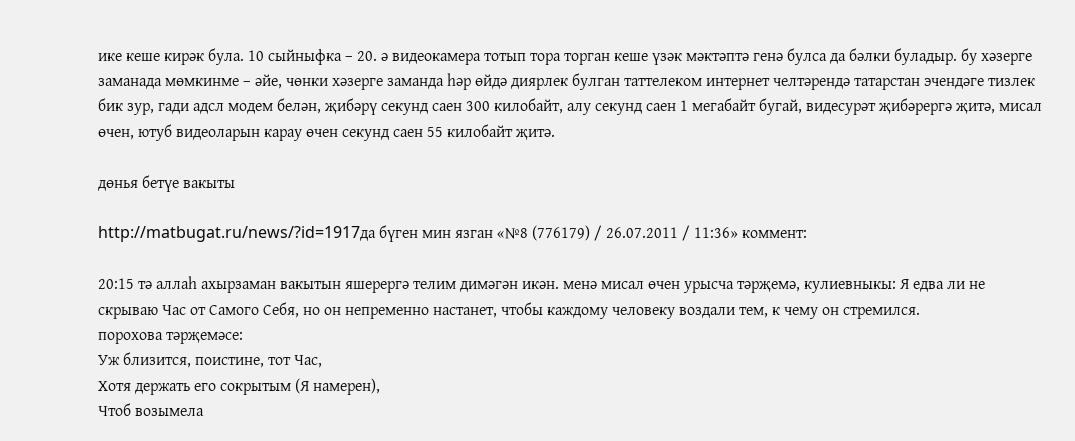ике кеше кирәк була. 10 сыйныфка – 20. ә видеокамера тотып тора торган кеше үзәк мәктәптә генә булса да бәлки буладыр. бу хәзерге заманада мөмкинме – әйе, чөнки хәзерге заманда һәр өйдә диярлек булган таттелеком интернет челтәрендә татарстан эчендәге тизлек бик зур, гади адсл модем белән, җибәрү секунд саен 300 килобайт, алу секунд саен 1 мегабайт бугай, видесурәт җибәрергә җитә, мисал өчен, ютуб видеоларын карау өчен секунд саен 55 килобайт җитә.

дөнья бетүе вакыты

http://matbugat.ru/news/?id=1917да бүген мин язган «№8 (776179) / 26.07.2011 / 11:36» коммент:

20:15 тә аллаһ ахырзаман вакытын яшерергә телим димәгән икән. менә мисал өчен урысча тәрҗемә, кулиевныкы: Я едва ли не скрываю Час от Самого Себя, но он непременно настанет, чтобы каждому человеку воздали тем, к чему он стремился.
порохова тәрҗемәсе:
Уж близится, поистине, тот Час,
Хотя держать его сокрытым (Я намерен),
Чтоб возымела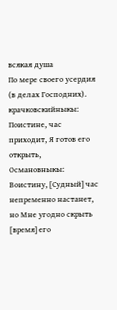всякая душа
По мере своего усердия (в делах Господних).
крачковскийныкы: Поистине, час приходит, Я готов его открыть,
Османовныкы: Воистину, [Судный] час непременно настанет, но Мне угодно скрыть [время] его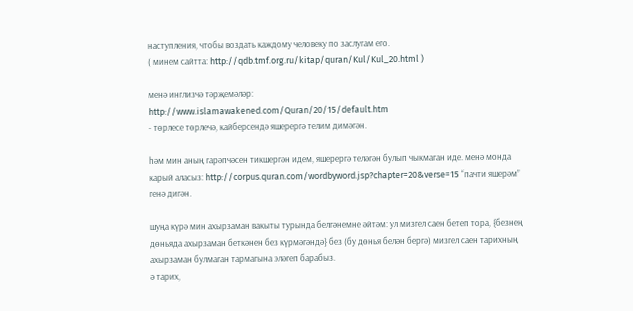наступления, чтобы воздать каждому человеку по заслугам его.
( минем сайтта: http://qdb.tmf.org.ru/kitap/quran/Kul/Kul_20.html )

менә инглизчә тәрҗемәләр:
http://www.islamawakened.com/Quran/20/15/default.htm
- төрлесе төрлечә, кайберсендә яшерергә телим димәгән.

һәм мин аның гарәпчәсен тикшергән идем, яшерергә теләгән булып чыкмаган иде. менә монда карый аласыз: http://corpus.quran.com/wordbyword.jsp?chapter=20&verse=15 “пачти яшерәм” генә дигән.

шуңа күрә мин ахырзаман вакыты турында белгәнемне әйтәм: ул мизгел саен бетеп тора, {безнең дөньяда ахырзаман беткәнен без күрмәгәндә} без (бу дөнья белән бергә) мизгел саен тарихның ахырзаман булмаган тармагына эләгеп барабыз.
ә тарих,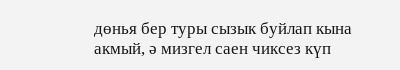дөнья бер туры сызык буйлап кына акмый, ә мизгел саен чиксез күп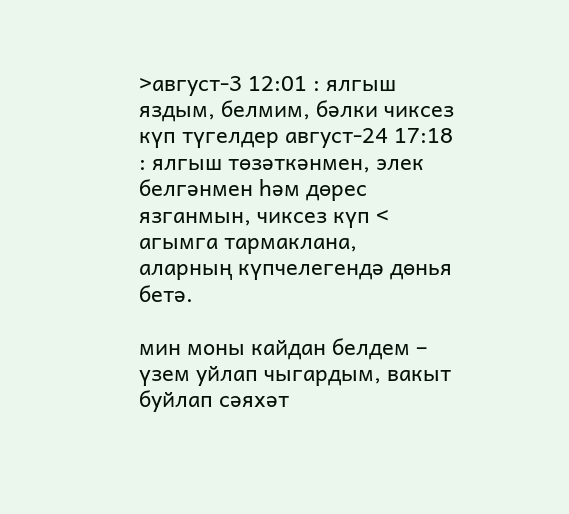>август-3 12:01 : ялгыш яздым, белмим, бәлки чиксез күп түгелдер август-24 17:18 : ялгыш төзәткәнмен, элек белгәнмен һәм дөрес язганмын, чиксез күп < агымга тармаклана, аларның күпчелегендә дөнья бетә.

мин моны кайдан белдем – үзем уйлап чыгардым, вакыт буйлап сәяхәт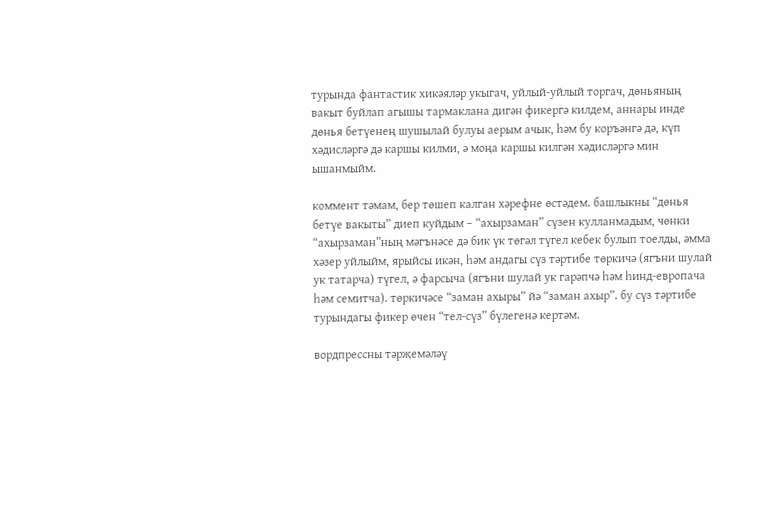турында фантастик хикәяләр укыгач, уйлый-уйлый торгач, дөньяның вакыт буйлап агышы тармаклана дигән фикергә килдем, аннары инде дөнья бетүенең шушылай булуы аерым ачык, һәм бу коръәнгә дә, күп хәдисләргә дә каршы килми, ә моңа каршы килгән хәдисләргә мин ышанмыйм.

коммент тәмам, бер төшеп калган хәрефне өстәдем. башлыкны “дөнья бетүе вакыты” диеп куйдым – “ахырзаман” сүзен кулланмадым, чөнки “ахырзаман”ның мәгънәсе дә бик үк төгәл түгел кебек булып тоелды, әмма хәзер уйлыйм, ярыйсы икән, һәм андагы сүз тәртибе төркичә (ягъни шулай ук татарча) түгел, ә фарсыча (ягъни шулай ук гарәпчә һәм һинд-европача һәм семитча). төркичәсе “заман ахыры” йә “заман ахыр”. бу сүз тәртибе турындагы фикер өчен “тел-сүз” бүлегенә кертәм.

вордпрессны тәрҗемәләү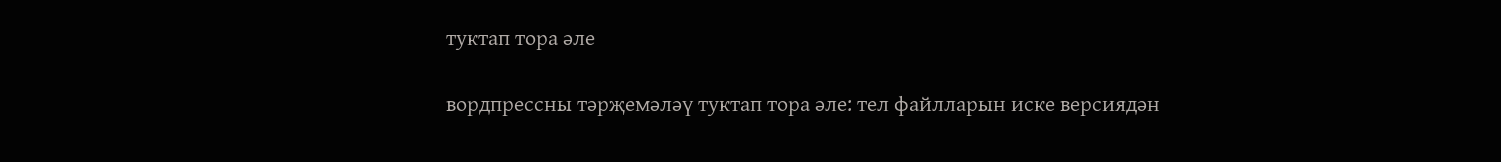туктап тора әле

вордпрессны тәрҗемәләү туктап тора әле: тел файлларын иске версиядән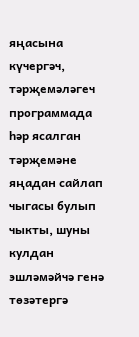яңасына күчергәч, тәрҗемәләгеч программада һәр ясалган тәрҗемәне яңадан сайлап чыгасы булып чыкты, шуны кулдан эшләмәйчә генә төзәтергә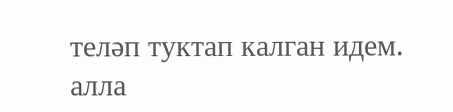теләп туктап калган идем. алла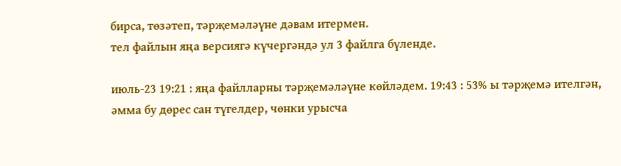бирса, төзәтеп, тәрҗемәләүне дәвам итермен.
тел файлын яңа версиягә күчергәндә ул 3 файлга бүленде.

июль-23 19:21 : яңа файлларны тәрҗемәләүне көйләдем. 19:43 : 53% ы тәрҗемә ителгән, әмма бу дөрес сан түгелдер, чөнки урысча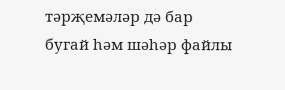тәрҗемәләр дә бар бугай һәм шәһәр файлы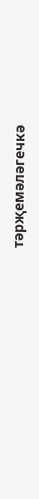тәрҗемәләгечкә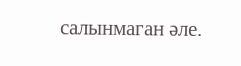салынмаган әле.